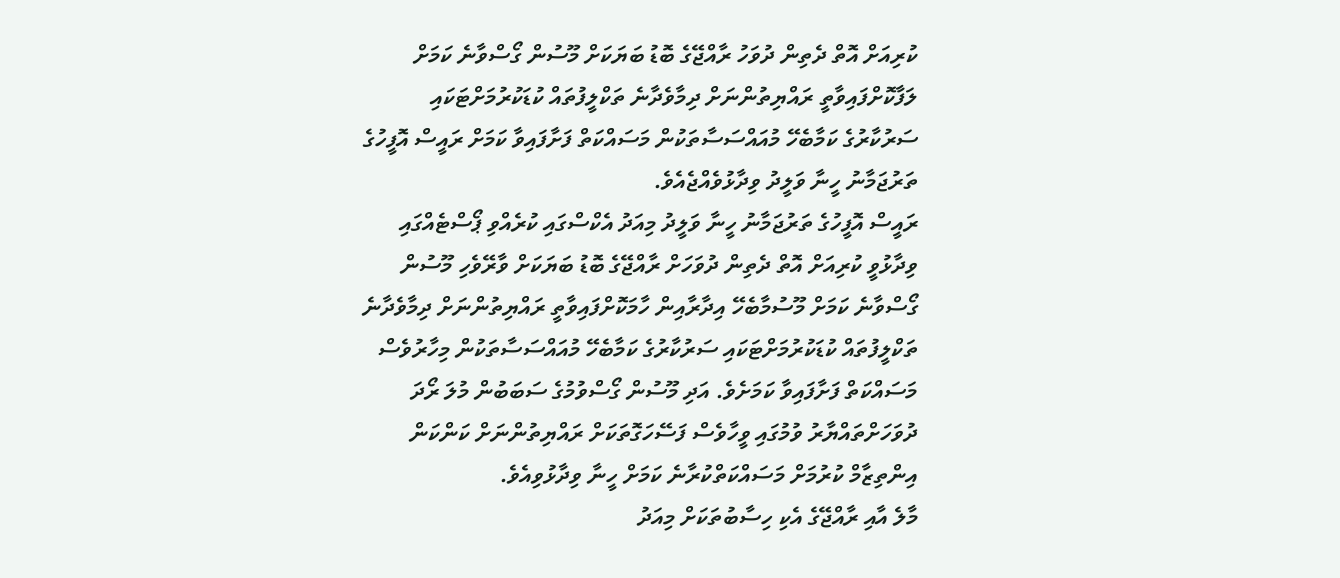ކުރިއަށް އޮތް ދެތިން ދުވަހު ރާއްޖޭގެ ބޮޑު ބަޔަކަށް މޫސުން ގޯސްވާނެ ކަމަށް ލަފާކޮށްފައިވާތީ ރައްޔިތުންނަށް ދިމާވެދާނެ ތަކްލީފުތައް ކުޑަކުރުމަށްޓަކައި ސަރުކާރުގެ ކަމާބެހޭ މުއައްސަސާތަކުން މަސައްކަތް ފަށާފައިވާ ކަމަށް ރައީސް އޮފީހުގެ ތަރުޖަމާނު ހީނާ ވަލީދު ވިދާޅުވެއްޖެއެވެ.
ރައީސް އޮފީހުގެ ތަރުޖަމާނު ހީނާ ވަލީދު މިއަދު އެކްސްގައި ކުރެއްވި ޕޯސްޓެއްގައި ވިދާޅުވީ ކުރިއަށް އޮތް ދެތިން ދުވަހަށް ރާއްޖޭގެ ބޮޑު ބަޔަކަށް ވާރޭވެހި މޫސުން ގޯސްވާނެ ކަމަށް މޫސުމާބެހޭ އިދާރާއިން ހާމަކޮށްފައިވާތީ ރައްޔިތުންނަށް ދިމާވެދާނެ ތަކްލީފުތައް ކުޑަކުރުމަށްޓަކައި ސަރުކާރުގެ ކަމާބެހޭ މުއައްސަސާތަކުން މިހާރުވެސް މަސައްކަތް ފަށާފައިވާ ކަމަށެވެ. އަދި މޫސުން ގޯސްވުމުގެ ސަބަބުން މުލަ ރޯދަ ދުވަހަށްތައްޔާރު ވުމުގައި ވީހާވެސް ފަސޭހަގޮތަކަށް ރައްޔިތުންނަށް ކަންކަން އިންތިޒާމް ކުރުމަށް މަސައްކަތްކުރާނެ ކަމަށް ހީނާ ވިދާޅުވިއެވެ.
މާލެ އާއި ރާއްޖޭގެ އެކި ހިސާބުތަކަށް މިއަދު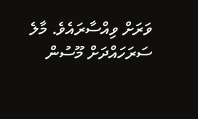ވަރަށް ވިއްސާރައެވެ. މާލެ ސަރަހައްދަށް މޫސުން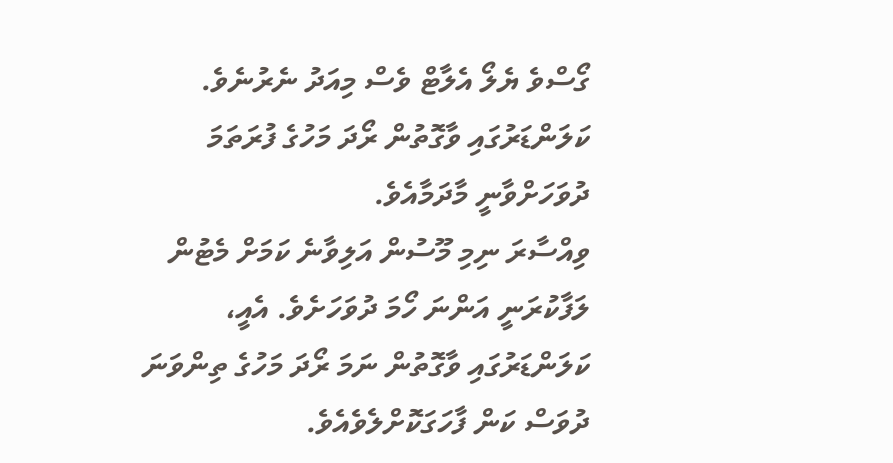ގޯސްވެ ޔެލޯ އެލާޓް ވެސް މިއަދު ނެރުނެވެ. ކަލަންޑަރުގައި ވާގޮތުން ރޯދަ މަހުގެ ފުރަތަމަ ދުވަހަށްވާނީ މާދަމާއެވެ.
ވިއްސާރަ ނިމި މޫސުން އަލިވާނެ ކަމަށް މެޓުން ލަފާކުރަނީ އަންނަ ހޯމަ ދުވަހަށެވެ. އެއީ، ކަލަންޑަރުގައި ވާގޮތުން ނަމަ ރޯދަ މަހުގެ ތިންވަނަ ދުވަސް ކަން ފާހަގަކޮށްލެވެއެވެ.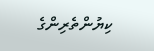ކިޔުންތެރިންގެ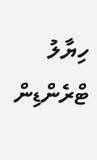ހިޔާލު
ޓްރެންޑިން